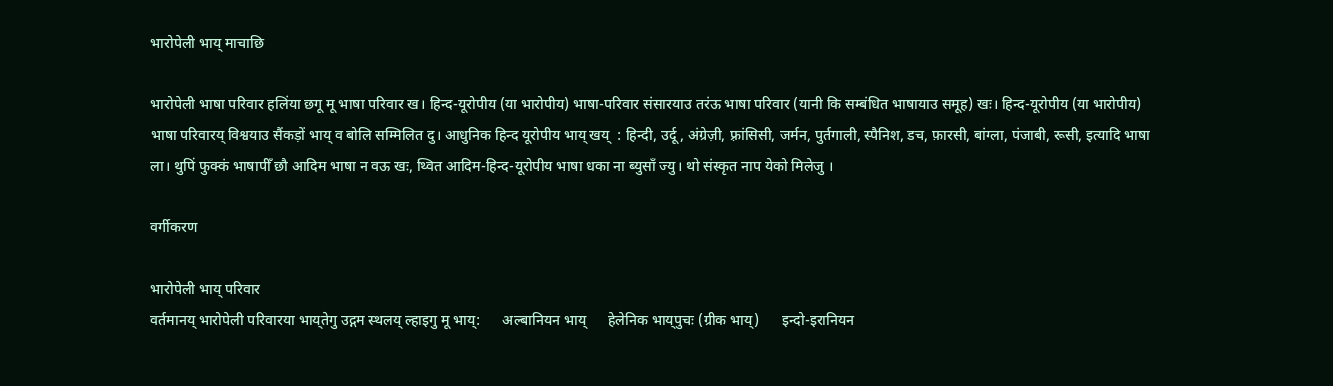भारोपेली भाय् माचाछि

भारोपेली भाषा परिवार हलिंया छगू मू भाषा परिवार ख। हिन्द-यूरोपीय (या भारोपीय) भाषा-परिवार संसारयाउ तरंऊ भाषा परिवार (यानी कि सम्बंधित भाषायाउ समूह) खः। हिन्द-यूरोपीय (या भारोपीय) भाषा परिवारय् विश्वयाउ सैंकड़ों भाय् व बोलि सम्मिलित दु। आधुनिक हिन्द यूरोपीय भाय् खय्  : हिन्दी, उर्दू, अंग्रेज़ी, फ़्रांसिसी, जर्मन, पुर्तगाली, स्पैनिश, डच, फ़ारसी, बांग्ला, पंजाबी, रूसी, इत्यादि भाषा ला। थुपिं फुक्कं भाषापीँ छौ आदिम भाषा न वऊ खः, थ्वित आदिम-हिन्द-यूरोपीय भाषा धका ना ब्युसाँ ज्यु। थो संस्कृत नाप येको मिलेजु ।

वर्गीकरण

भारोपेली भाय्‌ परिवार
वर्तमानय् भारोपेली परिवारया भाय्‌‌तेगु उद्गम स्थलय् ल्हाइगु मू भाय्:      अल्बानियन भाय्      हेलेनिक भाय्‌पुचः (ग्रीक भाय्)      इन्दो-इरानियन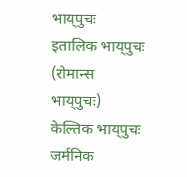भाय्‌पुचः      इतालिक भाय्‌पुचः (रोमान्स भाय्‌पुचः)      केल्तिक भाय्‌पुचः      जर्मनिक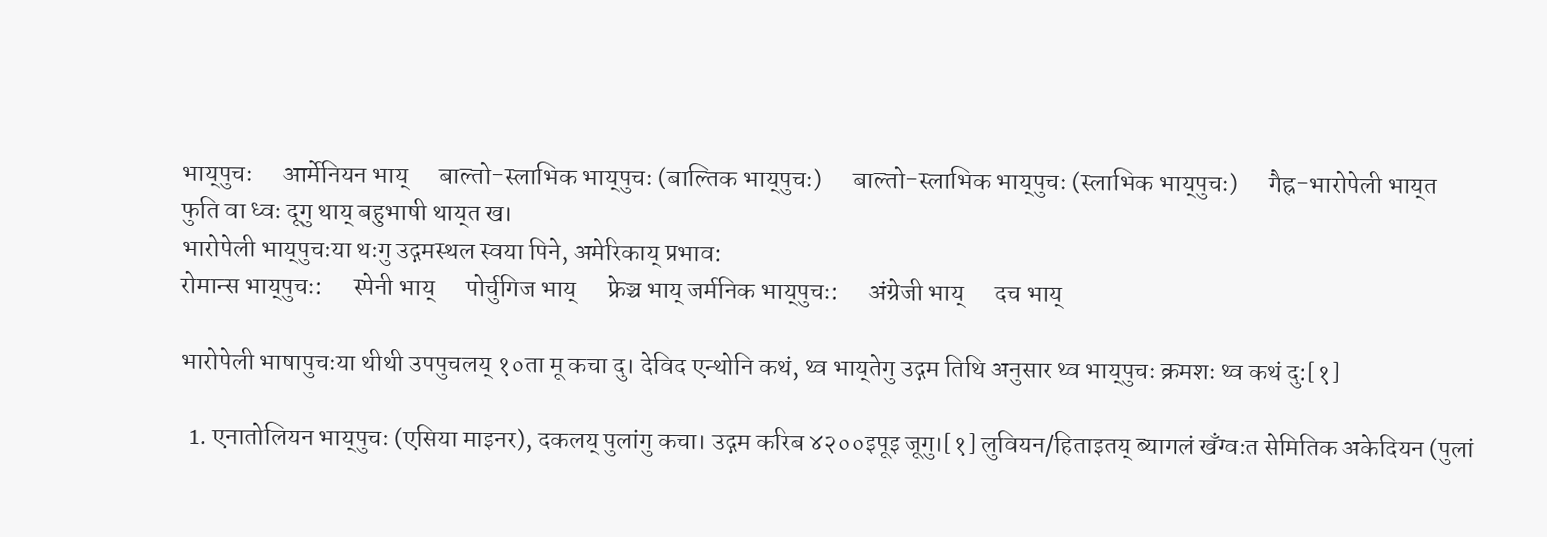भाय्‌पुचः      आर्मेनियन भाय्      बाल्तो-स्लाभिक भाय्‌पुचः (बाल्तिक भाय्‌पुचः)      बाल्तो-स्लाभिक भाय्‌पुचः (स्लाभिक भाय्‌पुचः)      गैह्र-भारोपेली भाय्‌त फुति वा ध्वः दूगु थाय्‌ बहुभाषी थाय्‌त ख।
भारोपेली भाय्‌पुचःया थःगु उद्गमस्थल स्वया पिने, अमेरिकाय् प्रभाव:
रोमान्स भाय्‌पुचः:      स्पेनी भाय्      पोर्चुगिज भाय्      फ्रेञ्च भाय् जर्मनिक भाय्‌पुचः:      अंग्रेजी भाय्      दच भाय्

भारोपेली भाषापुचःया थीथी उपपुचलय् १०ता मू कचा दु। देविद एन्थोनि कथं, थ्व भाय्‌तेगु उद्गम तिथि अनुसार थ्व भाय्‌पुचः क्रमशः थ्व कथं दु:[१]

  1. एनातोलियन भाय्‌पुचः (एसिया माइनर), दकलय् पुलांगु कचा। उद्गम करिब ४२००इपूइ जूगु।[१] लुवियन/हिताइतय् ब्यागलं खँग्वःत सेमितिक अकेदियन (पुलां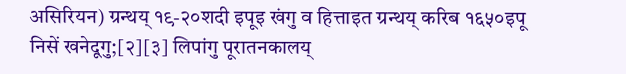असिरियन) ग्रन्थय् १९-२०शदी इपूइ खंगु व हित्ताइत ग्रन्थय् करिब १६५०इपू निसें खनेदूगु;[२][३] लिपांगु पूरातनकालय्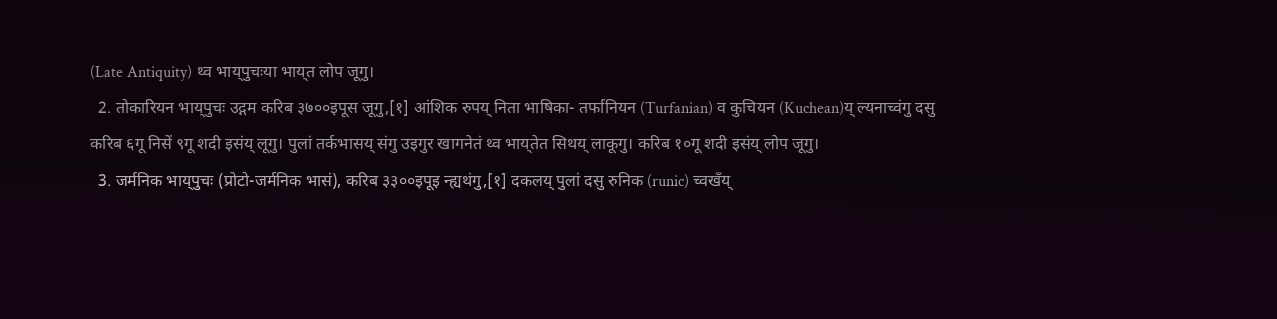(Late Antiquity) थ्व भाय्‌पुचःया भाय्‌त लोप जूगु।
  2. तोकारियन भाय्‌पुचः उद्गम करिब ३७००इपूस जूगु,[१] आंशिक रुपय् निता भाषिका- तर्फानियन (Turfanian) व कुचियन (Kuchean)य् ल्यनाच्वंगु दसु करिब ६गू निसें ९गू शदी इसंय् लूगु। पुलां तर्कभासय् संगु उइगुर खागनेतं थ्व भाय्‌तेत सिथय् लाकूगु। करिब १०गू शदी इसंय् लोप जूगु।
  3. जर्मनिक भाय्‌पुचः (प्रोटो-जर्मनिक भासं), करिब ३३००इपूइ न्ह्यथंगु,[१] दकलय् पुलां दसु रुनिक (runic) च्वखँय्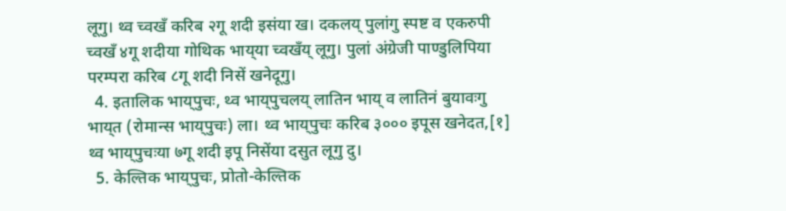लूगु। थ्व च्वखँ करिब २गू शदी इसंया ख। दकलय् पुलांगु स्पष्ट व एकरुपी च्वखँ ४गू शदीया गोथिक भाय्‌या च्वखँय् लूगु। पुलां अंग्रेजी पाण्डुलिपिया परम्परा करिब ८गू शदी निसें खनेदूगु।
  4. इतालिक भाय्‌पुचः, थ्व भाय्‌पुचलय् लातिन भाय् व लातिनं बुयावःगु भाय्‌त (रोमान्स भाय्‌पुचः) ला। थ्व भाय्‌पुचः करिब ३००० इपूस खनेदत,[१] थ्व भाय्‌पुचःया ७गू शदी इपू निसेंया दसुत लूगु दु।
  5. केल्तिक भाय्‌पुचः, प्रोतो-केल्तिक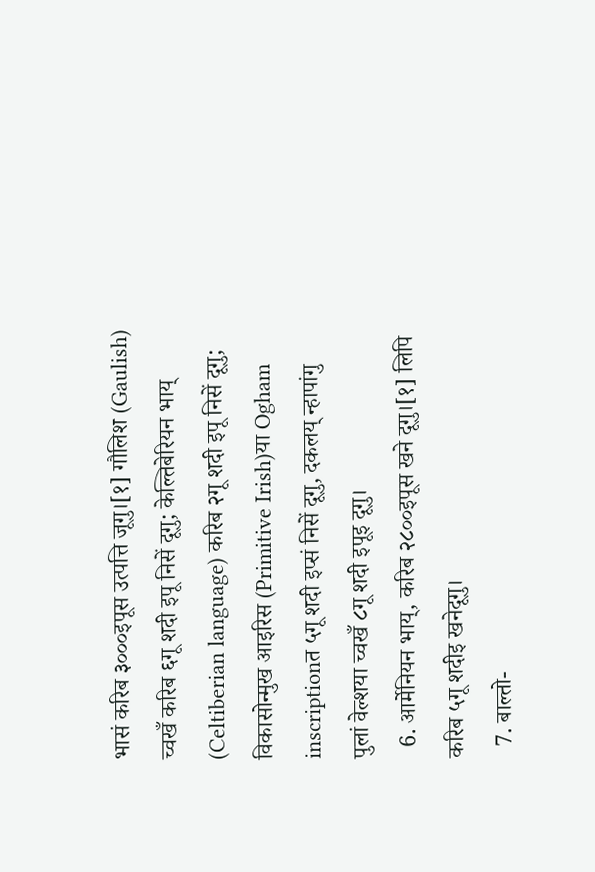भासं करिब ३०००इपूस उत्पत्ति जूगु।[१] गौलिश (Gaulish) च्वखँ करिब ६गू शदी इपू निसें दूगु; केल्तिबेरियन भाय् (Celtiberian language) करिब २गू शदी इपू निसें दूगु; विकासोन्मुख आइरिस (Primitive Irish)या Ogham inscriptionत ५गू शदी इप्सं निसें दूगु, दकलय् न्हापांगु पुलां वेल्शया च्वखँ ८गू शदी इपूइ दूगु।
  6. आर्मेनियन भाय्, करिब २८००इपूस खने दूगु।[१] लिपि करिब ५गू शदीइ खनेदूगु।
  7. बाल्तो-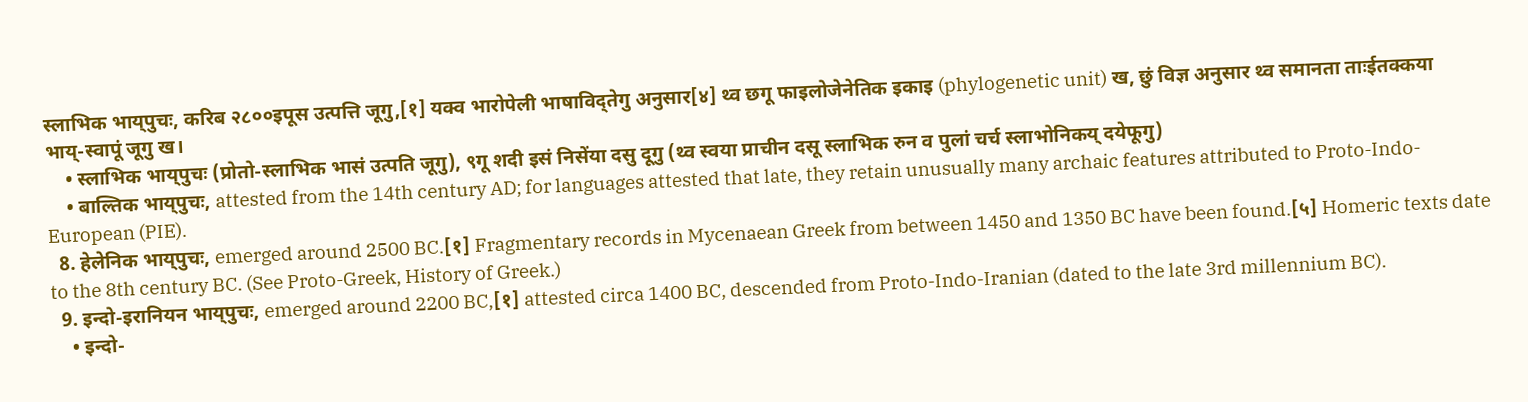स्लाभिक भाय्‌पुचः, करिब २८००इपूस उत्पत्ति जूगु,[१] यक्व भारोपेली भाषाविद्‌तेगु अनुसार[४] थ्व छगू फाइलोजेनेतिक इकाइ (phylogenetic unit) ख, छुं विज्ञ अनुसार थ्व समानता ताःईतक्कया भाय्‌-स्वापूं जूगु ख।
    • स्लाभिक भाय्‌पुचः (प्रोतो-स्लाभिक भासं उत्पति जूगु), ९गू शदी इसं निसेंया दसु दूगु (थ्व स्वया प्राचीन दसू स्लाभिक रुन व पुलां चर्च स्लाभोनिकय् दयेफूगु)
    • बाल्तिक भाय्‌पुचः, attested from the 14th century AD; for languages attested that late, they retain unusually many archaic features attributed to Proto-Indo-European (PIE).
  8. हेलेनिक भाय्‌पुचः, emerged around 2500 BC.[१] Fragmentary records in Mycenaean Greek from between 1450 and 1350 BC have been found.[५] Homeric texts date to the 8th century BC. (See Proto-Greek, History of Greek.)
  9. इन्दो-इरानियन भाय्‌पुचः, emerged around 2200 BC,[१] attested circa 1400 BC, descended from Proto-Indo-Iranian (dated to the late 3rd millennium BC).
    • इन्दो-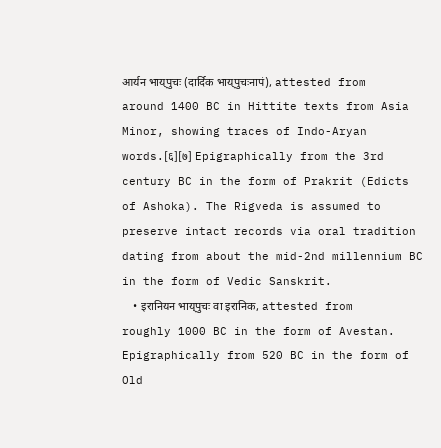आर्यन भाय्‌पुचः (दार्दिक भाय्‌पुचःनापं), attested from around 1400 BC in Hittite texts from Asia Minor, showing traces of Indo-Aryan words.[६][७] Epigraphically from the 3rd century BC in the form of Prakrit (Edicts of Ashoka). The Rigveda is assumed to preserve intact records via oral tradition dating from about the mid-2nd millennium BC in the form of Vedic Sanskrit.
    • इरानियन भाय्‌पुचः वा इरानिक, attested from roughly 1000 BC in the form of Avestan. Epigraphically from 520 BC in the form of Old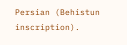Persian (Behistun inscription).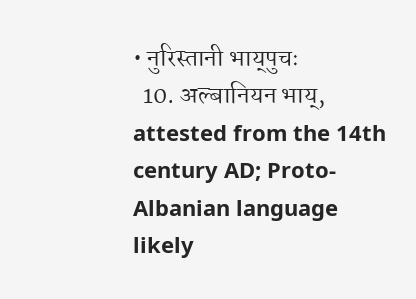• नुरिस्तानी भाय्‌पुचः
  10. अल्बानियन भाय्, attested from the 14th century AD; Proto-Albanian language likely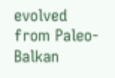evolved from Paleo-Balkan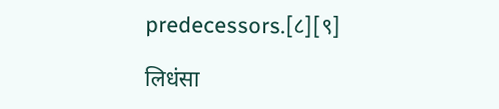predecessors.[८][९]

लिधंसा